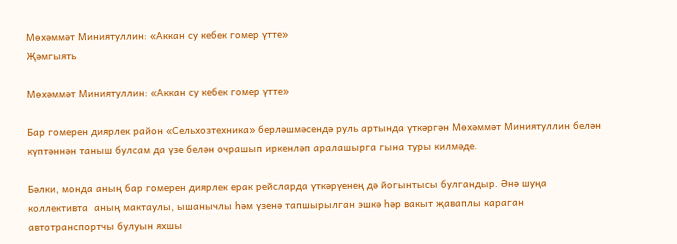Мөхәммәт Миниятуллин: «Аккан су кебек гомер үтте»
Җәмгыять

Мөхәммәт Миниятуллин: «Аккан су кебек гомер үтте»

Бар гомерен диярлек район «Сельхозтехника» берләшмәсендә руль артында үткәргән Мөхәммәт Миниятуллин белән күптәннән таныш булсам да үзе белән очрашып иркенләп аралашырга гына туры килмәде.

Бәлки, монда аның бар гомерен диярлек ерак рейсларда үткәрүенең дә йогынтысы булгандыр. Әнә шуңа коллективта  аның мактаулы, ышанычлы һәм үзенә тапшырылган эшкә һәр вакыт җаваплы караган автотранспортчы булуын яхшы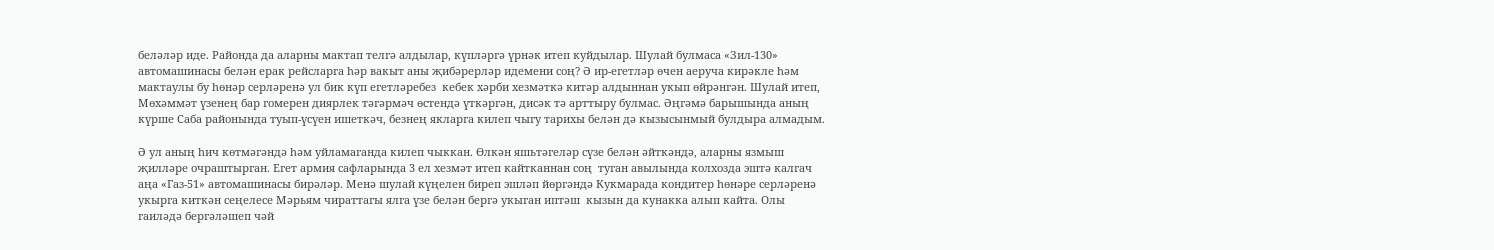беләләр иде. Районда да аларны мактап телгә алдылар, күпләргә үрнәк итеп куйдылар. Шулай булмаса «Зил-130» автомашинасы белән ерак рейсларга һәр вакыт аны җибәрерләр идемени соң? Ә ир-егетләр өчен аеруча кирәкле һәм мактаулы бу һөнәр серләренә ул бик күп егетләребез  кебек хәрби хезмәткә китәр алдыннан укып өйрәнгән. Шулай итеп, Мөхәммәт үзенең бар гомерен диярлек тәгәрмәч өстендә үткәргән, дисәк тә арттыру булмас. Әңгәмә барышында аның күрше Саба районында туып-үсүен ишеткәч, безнең якларга килеп чыгу тарихы белән дә кызысынмый булдыра алмадым.

Ә ул аның һич көтмәгәндә һәм уйламаганда килеп чыккан. Өлкән яшьтәгеләр сүзе белән әйткәндә, аларны язмыш җилләре очраштырган. Егет армия сафларында 3 ел хезмәт итеп кайтканнан соң  туган авылында колхозда эштә калгач аңа «Газ-51» автомашинасы бирәләр. Менә шулай күңелен биреп эшләп йөргәндә Кукмарада кондитер һөнәре серләренә укырга киткән сеңелесе Мәрьям чираттагы ялга үзе белән бергә укыган иптәш  кызын да кунакка алып кайта. Олы гаиләдә бергәләшеп чәй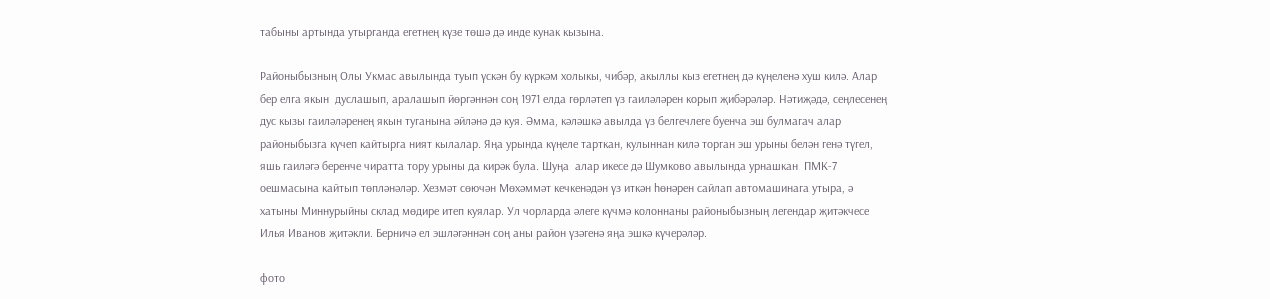табыны артында утырганда егетнең күзе төшә дә инде кунак кызына.

Районыбызның Олы Укмас авылында туып үскән бу күркәм холыкы, чибәр, акыллы кыз егетнең дә күңеленә хуш килә. Алар бер елга якын  дуслашып, аралашып йөргәннән соң 1971 елда гөрләтеп үз гаиләләрен корып җибәрәләр. Нәтиҗәдә, сеңлесенең дус кызы гаиләләренең якын туганына әйләнә дә куя. Әмма, кәләшкә авылда үз белгечлеге буенча эш булмагач алар районыбызга күчеп кайтырга ният кылалар. Яңа урында күңеле тарткан, кулыннан килә торган эш урыны белән генә түгел, яшь гаиләгә беренче чиратта тору урыны да кирәк була. Шуңа  алар икесе дә Шумково авылында урнашкан  ПМК-7 оешмасына кайтып төпләнәләр. Хезмәт сөючән Мөхәммәт кечкенәдән үз иткән һөнәрен сайлап автомашинага утыра, ә хатыны Миннурыйны склад мөдире итеп куялар. Ул чорларда әлеге күчмә колоннаны районыбызның легендар җитәкчесе Илья Иванов җитәкли. Берничә ел эшләгәннән соң аны район үзәгенә яңа эшкә күчерәләр.

фото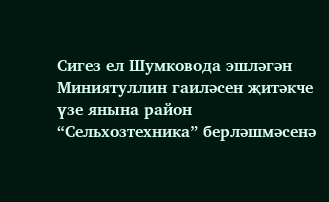Сигез ел Шумковода эшләгән Миниятуллин гаиләсен җитәкче үзе янына район “Сельхозтехника” берләшмәсенә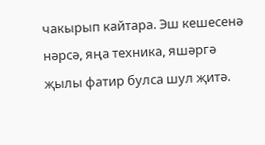чакырып кайтара. Эш кешесенә нәрсә, яңа техника, яшәргә җылы фатир булса шул җитә.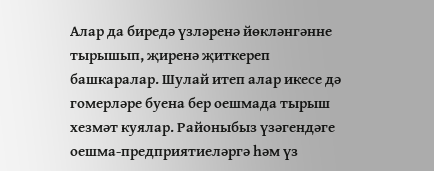Алар да биредә үзләренә йөкләнгәнне тырышып, җиренә җиткереп башкаралар. Шулай итеп алар икесе дә гомерләре буена бер оешмада тырыш хезмәт куялар. Районыбыз үзәгендәге оешма-предприятиеләргә һәм үз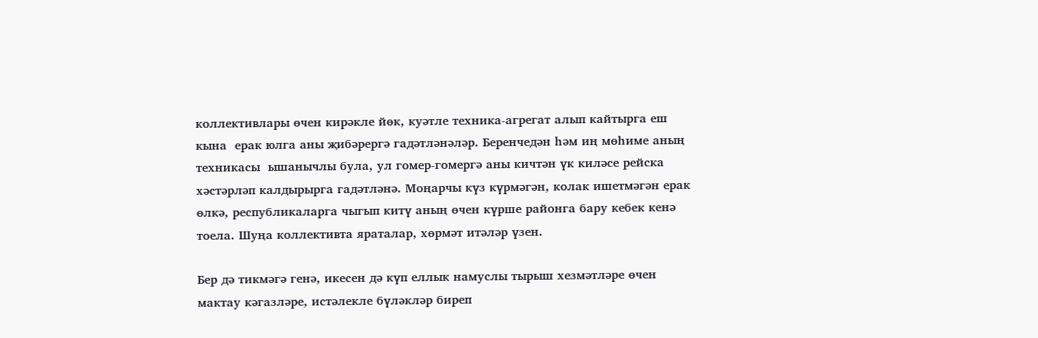коллективлары өчен кирәкле йөк, куәтле техника-агрегат алып кайтырга еш кына  ерак юлга аны җибәрергә гадәтләнәләр. Беренчедән һәм иң мөһиме аның техникасы  ышанычлы була, ул гомер-гомергә аны кичтән үк киләсе рейска хәстәрләп калдырырга гадәтләнә. Моңарчы күз күрмәгән, колак ишетмәгән ерак өлкә, республикаларга чыгып китү аның өчен күрше районга бару кебек кенә тоела. Шуңа коллективта яраталар, хөрмәт итәләр үзен.

Бер дә тикмәгә генә, икесен дә күп еллык намуслы тырыш хезмәтләре өчен мактау кәгазләре, истәлекле бүләкләр биреп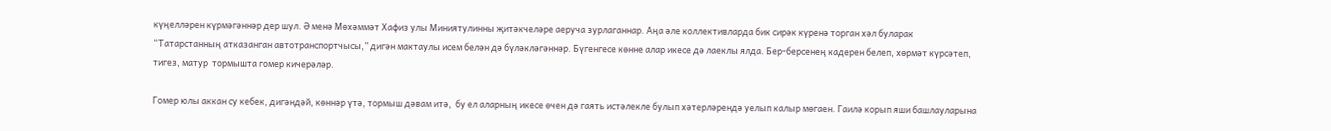күңелләрен күрмәгәннәр дер шул. Ә менә Мөхәммәт Хафиз улы Миниятулинны җитәкчеләре аеруча зурлаганнар. Аңа әле коллективларда бик сирәк күренә торган хәл буларак “Татарстанның атказанган автотранспортчысы,” дигән мактаулы исем белән дә бүләкләгәннәр. Бүгенгесе көнне алар икесе дә лаеклы ялда. Бер-берсенең кадерен белеп, хөрмәт күрсәтеп, тигез, матур  тормышта гомер кичерәләр.

Гомер юлы аккан су кебек, дигәндәй, көннәр үтә, тормыш дәвам итә,  бу ел аларның икесе өчен дә гаять истәлекле булып хәтерләрендә уелып калыр мөгаен. Гаилә корып яши башлауларына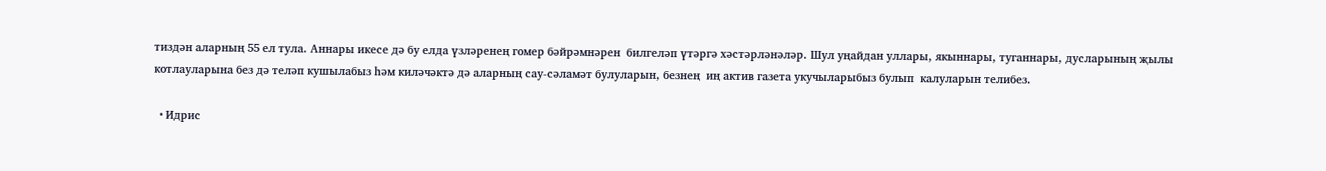тиздән аларның 55 ел тула. Аннары икесе дә бу елда үзләренең гомер бәйрәмнәрен  билгеләп үтәргә хәстәрләнәләр. Шул уңайдан уллары, якыннары, туганнары, дусларының җылы котлауларына без дә теләп кушылабыз һәм киләчәктә дә аларның сау-сәламәт булуларын, безнең  иң актив газета укучыларыбыз булып  калуларын телибез.

  • Идрис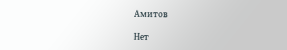Амитов

Нет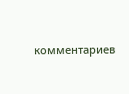комментариев